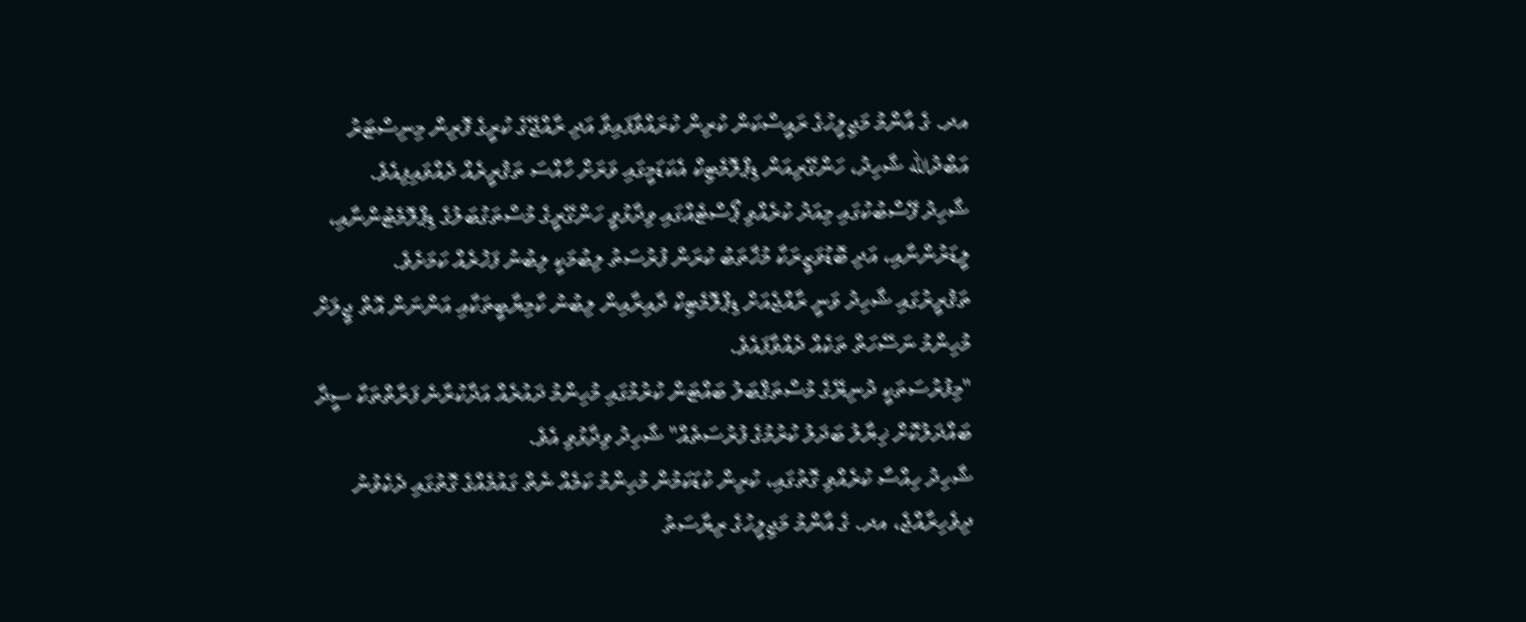އދ. ގެ އާންމު މަޖިލީހުގެ ރައީސްކަން ކުރިން ކުރައްވާފައިވާ އަދި ރާއްޖޭގެ ކުރީގެ ފޮރިން މިނިސްޓަރު އަބްދުالله ޝާހިދު، ހަންގޭރިއަން ޑިޕްލޮމެޓިކް އެކަޑަމީގައި ވަރަށް ހާއްސަ ތަޤުރީރެއް ދެއްވައިފިއެވެ.
ޝާހިދު ފޭސްބުކުގައި މިއަދު ކުރެއްވި ޕޯސްޓެއްގައި ވިދާޅުވީ ހަންގޭރީގެ މުސްތަގުބަލުގެ ޑިޕްލޮމެޓުންނާއި، ލީޑަރުންނާއި، އަދި ބޮޑުވަޒީރަކާ މުޚާތަބު ކުރަން ފުރުސަތު ލިބުމަކީ ލިބުނު ފަޚުރެއް ކަމަށެވެ.
ތަޤުރީރުގައި ޝާހިދު ވަނީ ރާއްޖެއަށް ޑިޕްލޮމެޓިކް ދާއިރާއިން ލިބުނު ކާމިޔާބީތަކާއި އަންނަން އޮތް ޖީލަށް މުހިންމު ނަސޭހަތް ތަކެއް ދެއްވާފައެވެ.
"މިފުރުސަތަކީ ދުނިޔޭގެ މުސްތަޤްބަލު ބައްޓަން ކުރުމުގައި މުހިންމު ދައުރެއް އަދާކުރާނެ ފަރާތްތަކާ ސީދާ ބައްދަލުކޮށް ޚިޔާލު ބަދަލު ކުރުމުގެ ފުރުސަތެއް" ޝާހިދު ވިދާޅުވި އެވެ.
ޝާހިދު ހިއްސާ ކުރެއްވި ގޮތުގައި، ކުރިން ކުޑަކަމުން މުހިންމު ކަމެއް ނެތް ގައުމެއްގެ ގޮތުގައި ދެކެވުނު ދިވެހިރާއްޖެ، އދ. ގެ އާންމު މަޖިލީހުގެ ރިޔާސަތު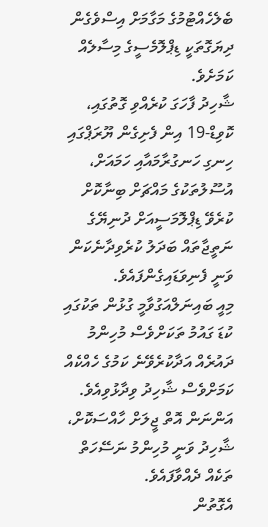ބެލެހެއްޓުމުގެ މަގާމަށް އިސްވެގެން ދިޔަގޮތަކީ ޑިޕްލޮމެސީގެ މިސާލެއް ކަމަށެވެ.
ޝާހިދު ފާހަގަ ކުރެއްވި ގޮތުގައި، ކޮވިޑް-19 އިން ފެށިގެން ޔޫރަޕްގައި ހިނގި ހަނގުރާމައާއި ހަމައަށް، އުސޫލުތަކުގެ މައްޗަށް ބިނާކޮށް ކުރެވޭ ޑިޕްލޮމަސީއަށް ދުނިޔޭގެ ނަތީޖާތައް ބަދަލު ކުރެވިދާނެކަން ވަނީ ފެނިވަޑައިގެންފައެވެ.
މިއީ ބައިނަލްއަގުވާމީ ގުޅުން ތަކުގައި ކުޑަ ގައުމު ތަކަށްވެސް މުހިންމު ދައުރެއް އަދާކުރެވޭނެ ކަމުގެ ހެއްކެއް ކަމަށްވެސް ޝާހިދު ވިދާޅުވިއެވެ.
އަންނަން އޮތް ޖީލަށް ހާއްސަކޮށް، ޝާހިދު ވަނީ މުހިންމު ނަސޭހަތް ތަކެއް ދެއްވާފައެވެ.
އެގޮތުން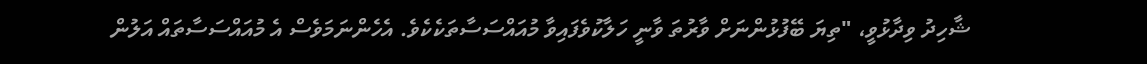ޝާހިދު ވިދާޅުވީ، "ތިޔަ ބޭފުޅުންނަށް ވާރުތަ ވާނީ ހަލާކުވެފައިވާ މުއައްސަސާތަކެކެވެ. އެހެންނަމަވެސް އެ މުއައްސަސާތައް އަލުން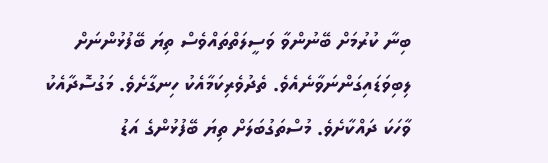ބިނާ ކުރުމަށް ބޭނުންވާ ވަސީލަތްތައްވެސް ތިޔަ ބޭފުޅުންނަށް ލިބިވަޑައިގަންނަވާނެއެވެ. ތެދުވެރިކަމާއެކު ހިނގާށެވެ. މަގުސޮދާއެކު ވާހަކަ ދައްކާށެވެ. މުސްތަގުބަލަށް ތިޔަ ބޭފުޅުންގެ އަޑު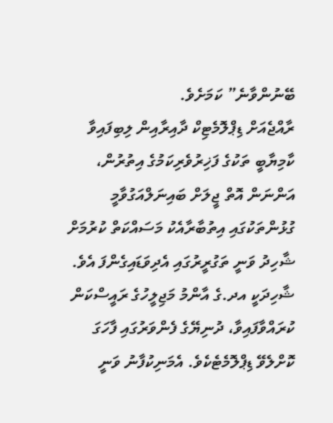ބޭނުންވާނެ” ކަމަށެވެ.
ރާއްޖެއަށް ޑިޕްލޮމެޓިކް ދާއިރާއިން ލިބިފައިވާ ކާމިޔާބީ ތަކުގެ ފަޚިރުވެރިކަމުގެ އިތުރުން، އަންނަން އޮތް ޖީލަށް ބައިނަލްއަގުވާމީ ގުޅުންތަކުގައި އިތުބާރާއެކު މަސައްކަތް ކުރުމަށް ޝާހިދު ވަނީ ތަގުރީރުގައި އެދިވަޑައިގެންފަ އެވެ.
ޝާހިދަކީ އދ.ގެ އާންމު މަޖިލީހުގެ ރައީސްކަން ކުރައްވާފައިވާ، ދުނިޔޭގެ ފެންވަރުގައި ފާހަގަ ކޮށްލެވޭ ޑިޕްލޮމެޓެކެވެ. އެމަނިކުފާނު ވަނީ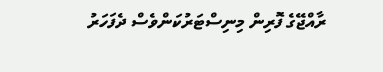ރާއްޖޭގެ ފޮރިން މިނިސްޓަރުކަންވެސް ދެފަހަރު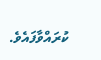ކުރައްވާފައެވެ.